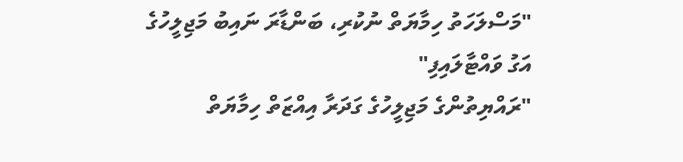"މަސްލަހަތު ހިމާޔަތް ނުކުރި، ބަންޑާރަ ނައިބު މަޖިލީހުގެ އަގު ވައްޓާލައިފި"
"ރައްޔިތުންގެ މަޖިލީހުގެ ގަދަރާ އިއްޒަތް ހިމާޔަތް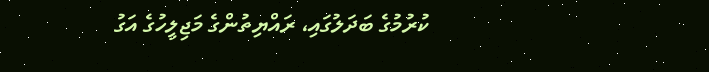ކުރުމުގެ ބަދަލުގައި، ރައްޔިތުންގެ މަޖިލީހުގެ އަގު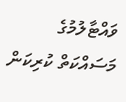ވައްޓާލުމުގެ މަސައްކަތް ކުރިކަން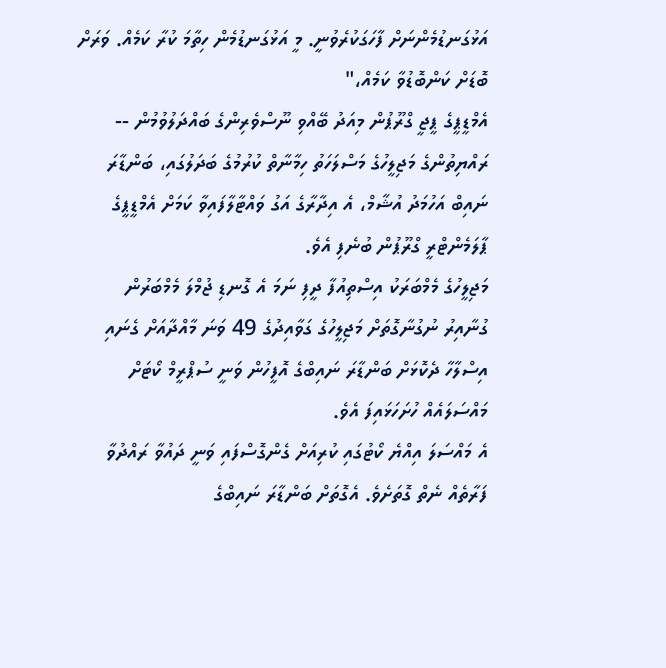އަޅުގަނޑުމެންނަށް ފާހަގަކުރެވުނީ. މީ އަޅުގަނޑުމެން ހިތާމަ ކުރާ ކަމެއް. ވަރަށް ބޮޑަށް ކަންބޮޑުވާ ކަމެއް،"
އެމްޑީޕީގެ ޕީޖީ ގްރޫޕުން މިއަދު ބޭއްވި ނޫސްވެރިންގެ ބައްދަލުވުމުން --
ރައްޔިތުންގެ މަޖިލީހުގެ މަސްލަހަތު ހިމާނާތް ކުރުމުގެ ބަދަލުގައި، ބަންޑާރަ ނައިބް އަހުމަދު އުޝާމް، އެ އިދާރާގެ އަގު ވައްޓާލާފައިވާ ކަމަށް އެމްޑީޕީގެ ޕާލަމެންޓްރީ ގްރޫޕުން ބުނެފި އެވެ.
މަޖިލީހުގެ މެމްބަރަކު އިސްތިއުފާ ދީފި ނަމަ އެ ގޮނޑި ޖުމްލަ މެމްބަރުން ގުނާއިރު ނުގުނާގޮތަށް މަޖިލީހުގެ ގަވާއިދުގެ 49 ވަނަ މާއްދާއަށް ގެނައި އިސްލާހާ ދެކޮޅަށް ބަންޑާރަ ނައިބްގެ އޮފީހުން ވަނީ ސުޕްރީމް ކޯޓަށް މައްސަލައެއް ހުށަހަޅައިފަ އެވެ.
އެ މައްސަލަ އިއްޔެ ކޯޓުގައި ކުރިއަށް ގެންގޮސްފައި ވަނީ ދައުވާ ރައްދުވާ ފަރާތެއް ނެތް ގޮތަށެވެ. އެގޮތަށް ބަންޑާރަ ނައިބްގެ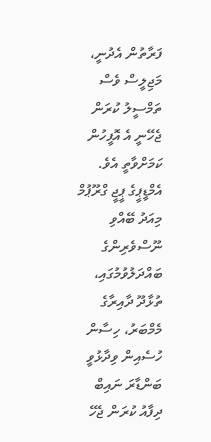ފަރާތުން އެދުނީ، މަޖިލީސް ވެސް ތަމްސީލު ކުރަން ޖެހޭނީ އެ އޮފީހުން ކަމަށްވާތީ އެވެ.
އެމްޑީޕީގެ ޕީޖީ ގްރޫޕުމް މިއަދު ބޭއްވި ނޫސްވެރިންގެ ބައްދަލުވުމުގައި، ތުޅާދޫ ދާއިރާގެ މެމްބަރު، ހިސާން ހުސެއިން ވިދާޅުވީ ބަންޑާރަ ނައިބް ދިފާއު ކުރަން ޖެހޭ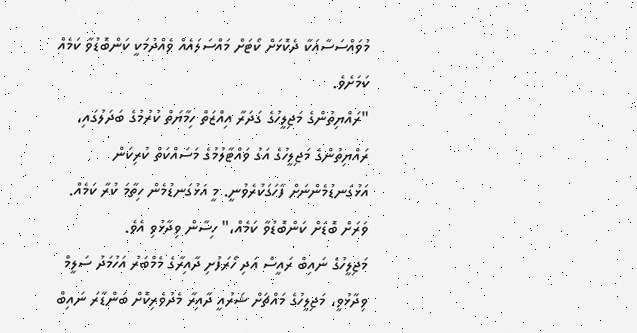މުވައްސަސާއަކާ ދެކޮޅަށް ކޯޓަށް މައްސަލައެއް ވެއްދުމަކީ ކަންބޮޑުވާ ކަމެއް ކަމަށެވެ.
"ރައްޔިތުންގެ މަޖިލީހުގެ ގަދަރާ އިއްޒަތް ހިމާޔަތް ކުރުމުގެ ބަދަލުގައި، ރައްޔިތުންގެ މަޖިލީހުގެ އަގު ވައްޓާލުމުގެ މަސައްކަތް ކުރިކަން އަޅުގަނޑުމެންނަށް ފާހަގަކުރެވުނީ. މީ އަޅުގަނޑުމެން ހިތާމަ ކުރާ ކަމެއް. ވަރަށް ބޮޑަށް ކަންބޮޑުވާ ކަމެއް،" ހިސާން ވިދާޅުވި އެވެ.
މަޖިލީހުގެ ނައިބް ރައީސް އަދި ހޯރަފުށި ދާއިރާގެ މެމްބަރު އަހުމަދު ސަލީމް ވިދާޅުވީ، މަޖިލީހުގެ މައްޗަށް ޝަރުއީ ދާއިރާ މެދުވެރިކޮށް ބަންޑާރަ ނައިބް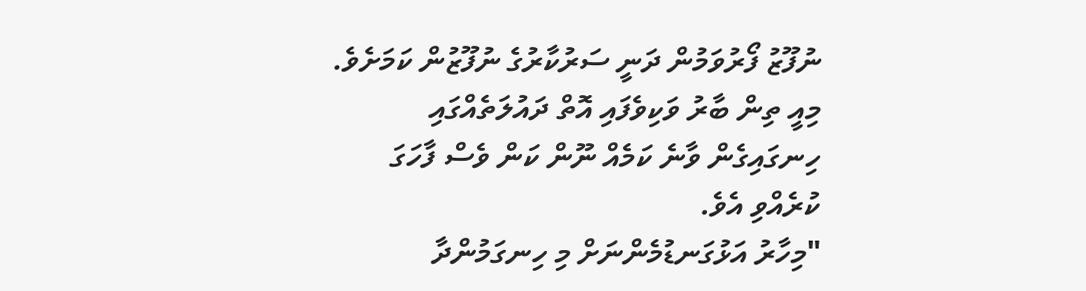ނުފޫޒު ފޯރުވަމުން ދަނީ ސަރުކާރުގެ ނުފޫޒުން ކަމަށެވެ. މިއީ ތިން ބާރު ވަކިވެފައި އޮތް ދައުލަތެއްގައި ހިނގައިގެން ވާނެ ކަމެއް ނޫން ކަން ވެސް ފާހަގަ ކުރެއްވި އެވެ.
"މިހާރު އަޅުގަނޑުމެންނަށް މި ހިނގަމުންދާ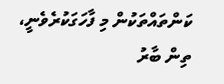ކަންތައްތަކުން މި ފާހަގަކުރެވެނީ، ތިން ބާރު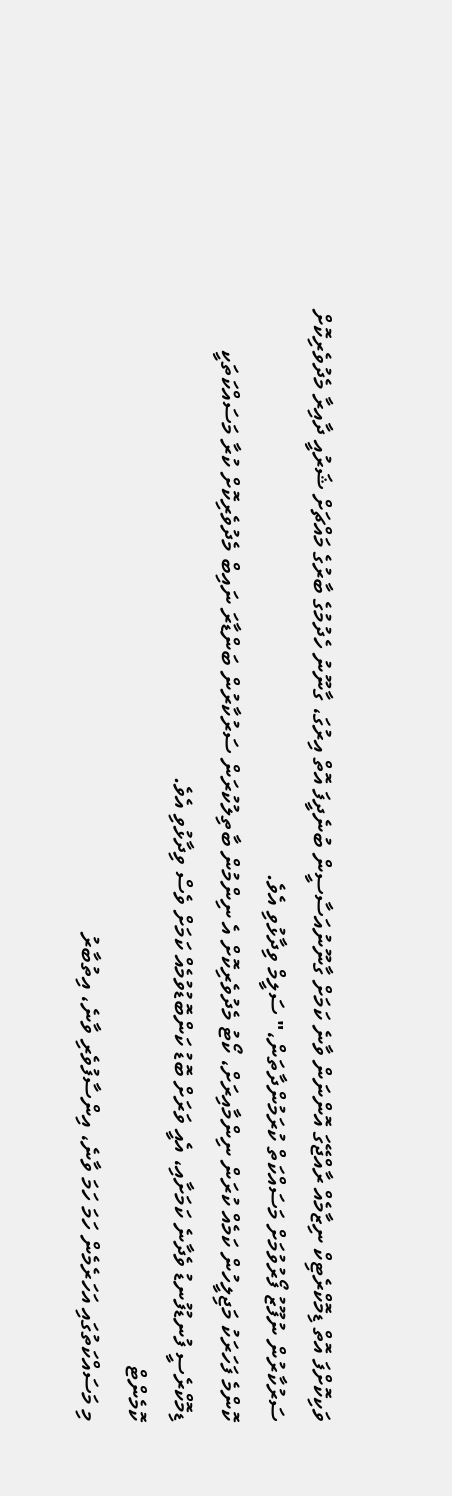ވަކިކޮށްފަ އޮތް ޑިމޮކްރެޓިކް ނިޒާމެއް ރާއްޖޭގަ އޮންނަން ވާނެ ކަމަށް ގާނޫނުއަސާސީން ބުނެދީފަ އޮތް އިރުގަ، ގާނޫނު ހެދުމުގެ ބާރުގެ މައްޗަށް ޝަރުއީ ދާއިރާ މެދުވެރިކޮށް ސަރުކާރުން ނުފޫޒު ފޯރުވުމަށް މަސައްކަތް ކުރަމުންދާތަން،" ސަލީމް ވިދާޅުވި އެވެ.
ކޮންމެ ފަހަރަކު މަޖިލީހުން ކަމެއް ކުރަން ނިންމާއިރަށް، ކޯޓު މެދުވެރިކޮށް އެ ނިންމުން ބާތިލުކުރަން ސަރުކާރުން ބަންޑާރަ ނައިބް މެދުވެރިކޮށް ކުރާ މަސައްކަތަކީ ޑިމޮކްރެސީ ފުނޑުފުނޑު ވެދާނެ ކަމަށާއި، އެއީ ވަރަށް ބޮޑު ކަންބޮޑުވުމެއް ކަމަށް ވެސް ވިދާޅުވި އެވެ.
ކޮމެންޓް
މި މަސައްކަތުގައި އަހަރެމެން ހަމަ ހަމަ ވާނެ، އިންސާފުވެރި ވާނެ، އިތުބާރު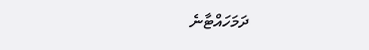ދަމަހައްޓާނެ